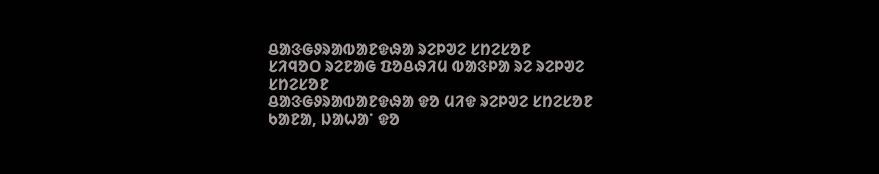ᱪᱟᱝᱜᱽᱨᱟᱵᱟᱱᱫᱷᱟ ᱨᱮᱞᱣᱮ ᱥᱴᱮᱥᱚᱱ
ᱥᱤᱧᱚᱛ ᱨᱮᱱᱟᱜ ᱯᱚᱪᱷᱤᱢ ᱵᱟᱝᱞᱟ ᱨᱮ ᱨᱮᱞᱣᱮ ᱥᱴᱮᱥᱚᱱ
ᱪᱟᱝᱜᱽᱨᱟᱵᱟᱱᱫᱷᱟ ᱫᱚ ᱢᱤᱫ ᱨᱮᱞᱣᱮ ᱥᱴᱮᱥᱚᱱ ᱠᱟᱱᱟ, ᱡᱟᱦᱟᱸ ᱫᱚ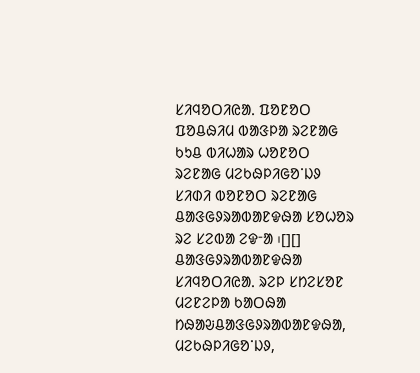ᱥᱤᱧᱚᱛᱤᱭᱟᱹ ᱯᱚᱱᱚᱛ ᱯᱚᱪᱷᱤᱢ ᱵᱟᱝᱞᱟ ᱨᱮᱱᱟᱜ ᱠᱩᱪ ᱵᱤᱦᱟᱨ ᱦᱚᱱᱚᱛ ᱨᱮᱱᱟᱜ ᱢᱮᱠᱷᱞᱤᱜᱚᱸᱡᱽ ᱥᱤᱰᱤ ᱵᱚᱱᱚᱛ ᱨᱮᱱᱟᱜ ᱪᱟᱝᱜᱽᱨᱟᱵᱟᱱᱫᱷᱟ ᱥᱚᱦᱚᱨ ᱨᱮ ᱥᱮᱵᱟ ᱮᱫᱼᱟ ᱾[][]
ᱪᱟᱝᱜᱽᱨᱟᱵᱟᱱᱫᱷᱟ
ᱥᱤᱧᱚᱛᱤᱭᱟᱹ ᱨᱮᱞ ᱥᱴᱮᱥᱚᱱ
ᱢᱮᱱᱮᱞᱟ ᱠᱟᱛᱷᱟ
ᱴᱷᱟᱶᱪᱟᱝᱜᱽᱨᱟᱵᱟᱱᱫᱷᱟ, ᱢᱮᱠᱷᱞᱤᱜᱚᱸᱡᱽ,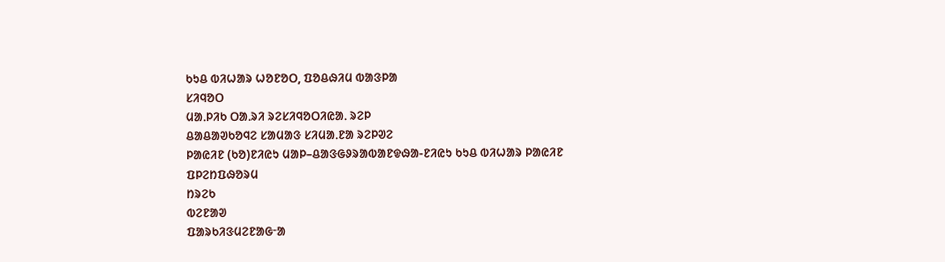ᱠᱩᱪ ᱵᱤᱦᱟᱨ ᱦᱚᱱᱚᱛ, ᱯᱚᱪᱷᱤᱢ ᱵᱟᱝᱞᱟ
ᱥᱤᱧᱚᱛ
ᱢᱟᱹᱞᱤᱠ ᱛᱟᱹᱨᱤ ᱨᱮᱥᱤᱧᱚᱛᱤᱭᱟᱹ ᱨᱮᱞ
ᱪᱟᱪᱟᱣᱠᱚᱧᱮ ᱥᱟᱢᱟᱝ ᱥᱤᱢᱟᱹᱱᱟ ᱨᱮᱞᱣᱮ
ᱞᱟᱭᱤᱱ (ᱠᱚ)ᱱᱤᱭᱩ ᱢᱟᱞ–ᱪᱟᱝᱜᱽᱨᱟᱵᱟᱱᱫᱷᱟ-ᱱᱤᱭᱩ ᱠᱩᱪ ᱵᱤᱦᱟᱨ ᱞᱟᱭᱤᱱ
ᱯᱞᱮᱴᱯᱷᱚᱨᱢ
ᱴᱨᱮᱠ
ᱵᱮᱱᱟᱣ
ᱯᱟᱨᱠᱤᱝᱢᱮᱱᱟᱜᱼᱟ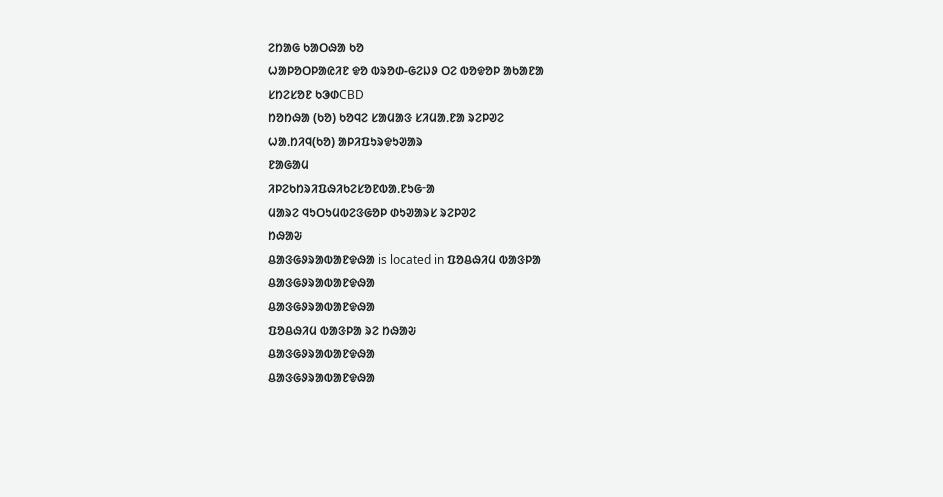ᱮᱴᱟᱜ ᱠᱟᱛᱷᱟ ᱠᱚ
ᱦᱟᱞᱚᱛᱞᱟᱭᱤᱱ ᱫᱚ ᱵᱨᱚᱰ-ᱜᱮᱡᱽ ᱛᱮ ᱵᱚᱫᱚᱞ ᱟᱠᱟᱱᱟ
ᱥᱴᱮᱥᱚᱱ ᱠᱳᱰCBD
ᱴᱚᱴᱷᱟ (ᱠᱚ) ᱠᱚᱧᱮ ᱥᱟᱢᱟᱝ ᱥᱤᱢᱟᱹᱱᱟ ᱨᱮᱞᱣᱮ
ᱦᱟᱹᱴᱤᱧ(ᱠᱚ) ᱟᱞᱤᱯᱩᱨᱫᱩᱣᱟᱨ
ᱱᱟᱜᱟᱢ
ᱤᱞᱮᱠᱴᱨᱤᱯᱷᱤᱠᱮᱥᱚᱱᱵᱟᱹᱱᱩᱜᱼᱟ
ᱢᱟᱨᱮ ᱧᱩᱛᱩᱢᱵᱮᱝᱜᱚᱞ ᱰᱩᱣᱟᱨᱥ ᱨᱮᱞᱣᱮ
ᱴᱷᱟᱶ
ᱪᱟᱝᱜᱽᱨᱟᱵᱟᱱᱫᱷᱟ is located in ᱯᱚᱪᱷᱤᱢ ᱵᱟᱝᱞᱟ
ᱪᱟᱝᱜᱽᱨᱟᱵᱟᱱᱫᱷᱟ
ᱪᱟᱝᱜᱽᱨᱟᱵᱟᱱᱫᱷᱟ
ᱯᱚᱪᱷᱤᱢ ᱵᱟᱝᱞᱟ ᱨᱮ ᱴᱷᱟᱶ
ᱪᱟᱝᱜᱽᱨᱟᱵᱟᱱᱫᱷᱟ
ᱪᱟᱝᱜᱽᱨᱟᱵᱟᱱᱫᱷᱟ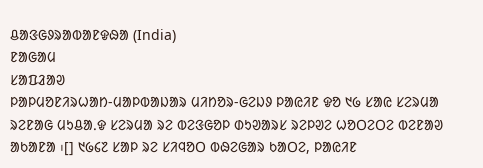ᱪᱟᱝᱜᱽᱨᱟᱵᱟᱱᱫᱷᱟ (India)
ᱱᱟᱜᱟᱢ
ᱥᱟᱯᱲᱟᱣ
ᱞᱟᱞᱢᱚᱱᱤᱨᱦᱟᱴ-ᱢᱟᱞᱵᱟᱡᱟᱨ ᱢᱤᱴᱚᱨ-ᱜᱮᱡᱽ ᱞᱟᱭᱤᱱ ᱫᱚ ᱑᱙ ᱥᱟᱭ ᱥᱮᱨᱢᱟ ᱨᱮᱱᱟᱜ ᱢᱩᱪᱟᱹᱫ ᱥᱮᱨᱢᱟ ᱨᱮ ᱵᱮᱝᱜᱚᱞ ᱰᱩᱣᱟᱨᱥ ᱨᱮᱞᱣᱮ ᱦᱚᱛᱮᱛᱮ ᱵᱮᱱᱟᱣ ᱟᱠᱟᱱᱟ ᱾[] ᱑᱙᱔᱗ ᱥᱟᱞ ᱨᱮ ᱥᱤᱧᱚᱛ ᱵᱷᱮᱜᱟᱨ ᱠᱟᱛᱮ, ᱞᱟᱭᱤᱱ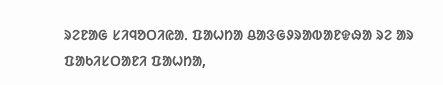ᱨᱮᱱᱟᱜ ᱥᱤᱧᱚᱛᱤᱭᱟᱹ ᱯᱟᱦᱴᱟ ᱪᱟᱝᱜᱽᱨᱟᱵᱟᱱᱫᱷᱟ ᱨᱮ ᱟᱨ ᱯᱟᱠᱤᱥᱛᱟᱱᱤ ᱯᱟᱦᱴᱟ,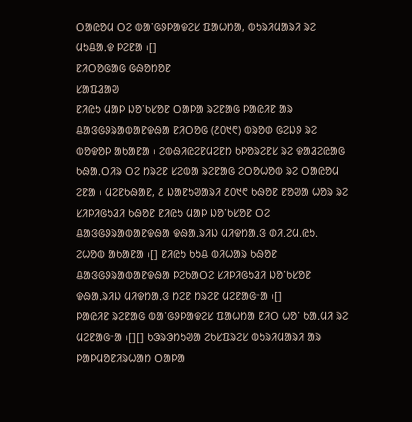ᱛᱟᱭᱚᱢ ᱛᱮ ᱵᱟᱸᱜᱽᱞᱟᱫᱮᱥ ᱯᱟᱦᱴᱟ, ᱵᱩᱨᱤᱢᱟᱨᱤ ᱨᱮ ᱢᱩᱪᱟᱹᱫ ᱞᱮᱱᱟ ᱾[]
ᱱᱤᱛᱚᱜᱟᱜ ᱜᱷᱚᱴᱚᱱ
ᱥᱟᱯᱲᱟᱣ
ᱱᱤᱭᱩ ᱢᱟᱞ ᱡᱚᱸᱠᱥᱚᱱ ᱛᱟᱞᱟ ᱨᱮᱱᱟᱜ ᱞᱟᱭᱤᱱ ᱟᱨ ᱪᱟᱝᱜᱽᱨᱟᱵᱟᱱᱫᱷᱟ ᱱᱤᱛᱚᱜ (᱒᱐᱑᱖) ᱵᱨᱚᱰ ᱜᱮᱡᱽ ᱨᱮ ᱵᱚᱫᱚᱞ ᱟᱠᱟᱱᱟ ᱾ ᱮᱵᱷᱤᱭᱮᱱᱢᱮᱱᱴ ᱠᱞᱚᱨᱮᱱᱥ ᱨᱮ ᱫᱟᱲᱮᱭᱟᱜ ᱠᱷᱟᱹᱛᱤᱨ ᱛᱮ ᱴᱨᱮᱱ ᱥᱮᱵᱟ ᱨᱮᱱᱟᱜ ᱮᱛᱚᱦᱚᱵ ᱨᱮ ᱛᱟᱭᱚᱢ ᱮᱱᱟ ᱾ ᱢᱮᱱᱠᱷᱟᱱ, ᱒ ᱡᱟᱱᱩᱣᱟᱨᱤ ᱒᱐᱑᱖ ᱠᱷᱚᱱ ᱱᱚᱣᱟ ᱦᱚᱨ ᱨᱮ ᱥᱤᱞᱤᱜᱩᱲᱤ ᱠᱷᱚᱱ ᱱᱤᱭᱩ ᱢᱟᱞ ᱡᱚᱸᱠᱥᱚᱱ ᱛᱮ ᱪᱟᱝᱜᱽᱨᱟᱵᱟᱱᱫᱷᱟ ᱫᱷᱟᱹᱨᱤᱡ ᱢᱤᱫᱴᱟᱹᱝ ᱰᱤ.ᱮᱢ.ᱭᱩ. ᱮᱦᱚᱵ ᱟᱠᱟᱱᱟ ᱾[] ᱱᱤᱭᱩ ᱠᱩᱪ ᱵᱤᱦᱟᱨ ᱠᱷᱚᱱ ᱪᱟᱝᱜᱽᱨᱟᱵᱟᱱᱫᱷᱟ ᱞᱮᱠᱟᱛᱮ ᱥᱤᱞᱤᱜᱩᱲᱤ ᱡᱚᱸᱠᱥᱚᱱ ᱫᱷᱟᱹᱨᱤᱡ ᱢᱤᱫᱴᱟᱹᱝ ᱴᱮᱱ ᱴᱨᱮᱱ ᱢᱮᱱᱟᱜᱼᱟ ᱾[]
ᱞᱟᱭᱤᱱ ᱨᱮᱱᱟᱜ ᱵᱟᱸᱜᱽᱞᱟᱫᱮᱥ ᱯᱟᱦᱴᱟ ᱱᱤᱛ ᱦᱚᱸ ᱠᱟᱹᱢᱤ ᱨᱮ ᱢᱮᱱᱟᱜᱼᱟ ᱾[][] ᱠᱳᱨᱳᱴᱩᱣᱟ ᱮᱠᱥᱯᱨᱮᱥ ᱵᱩᱨᱤᱢᱟᱨᱤ ᱟᱨ ᱞᱟᱞᱢᱚᱱᱤᱨᱦᱟᱴ ᱛᱟᱞᱟ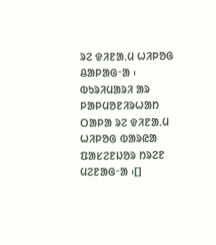ᱨᱮ ᱫᱤᱱᱟᱹᱢ ᱦᱤᱞᱚᱜ ᱪᱟᱞᱟᱜᱼᱟ ᱾ ᱵᱩᱨᱤᱢᱟᱨᱤ ᱟᱨ ᱞᱟᱞᱢᱚᱱᱤᱨᱦᱟᱴ ᱛᱟᱞᱟ ᱨᱮ ᱫᱤᱱᱟᱹᱢ ᱦᱤᱞᱚᱜ ᱵᱟᱨᱭᱟ ᱯᱟᱥᱮᱱᱡᱚᱨ ᱴᱨᱮᱱ ᱢᱮᱱᱟᱜᱼᱟ ᱾[]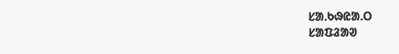ᱥᱟᱹᱠᱷᱭᱟᱹᱛ
ᱥᱟᱯᱲᱟᱣ